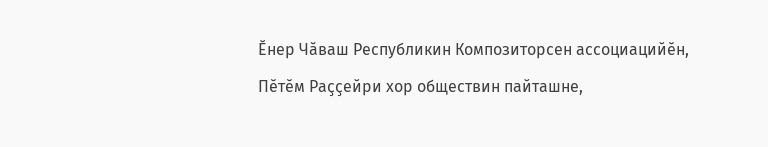Ӗнер Чӑваш Республикин Композиторсен ассоциацийӗн, Пӗтӗм Раҫҫейри хор обществин пайташне,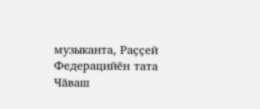музыканта, Раҫҫей Федерацийӗн тата Чӑваш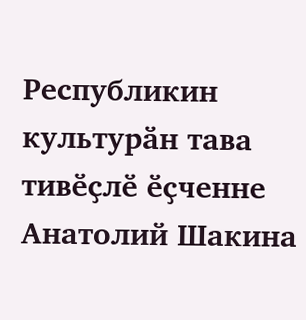Республикин культурӑн тава тивӗҫлӗ ӗҫченне Анатолий Шакина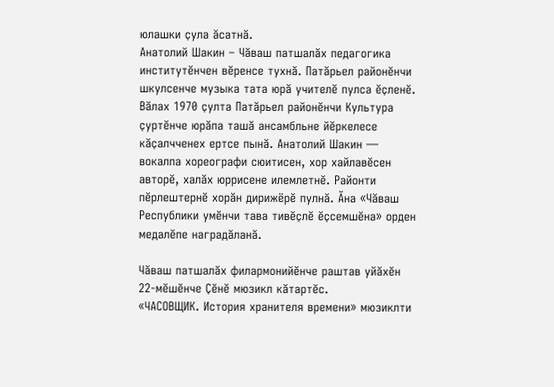юлашки ҫула ӑсатнӑ.
Анатолий Шакин – Чӑваш патшалӑх педагогика институтӗнчен вӗренсе тухнӑ. Патӑрьел районӗнчи шкулсенче музыка тата юрӑ учителӗ пулса ӗҫленӗ. Вӑлах 1970 ҫулта Патӑрьел районӗнчи Культура ҫуртӗнче юрӑпа ташӑ ансамбльне йӗркелесе кӑҫалчченех ертсе пынӑ. Анатолий Шакин — вокалпа хореографи сюитисен, хор хайлавӗсен авторӗ, халӑх юррисене илемлетнӗ. Районти пӗрлештернӗ хорӑн дирижёрӗ пулнӑ. Ӑна «Чӑваш Республики умӗнчи тава тивӗҫлӗ ӗҫсемшӗна» орден медалӗпе наградӑланӑ.

Чӑваш патшалӑх филармонийӗнче раштав уйӑхӗн 22-мӗшӗнче Ҫӗнӗ мюзикл кӑтартӗс.
«ЧАСОВЩИК. История хранителя времени» мюзиклти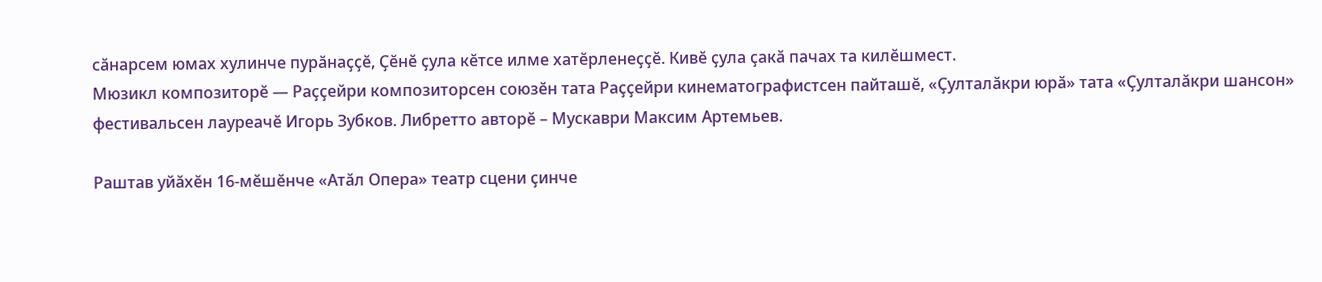сӑнарсем юмах хулинче пурӑнаҫҫӗ, Ҫӗнӗ ҫула кӗтсе илме хатӗрленеҫҫӗ. Кивӗ ҫула ҫакӑ пачах та килӗшмест.
Мюзикл композиторӗ — Раҫҫейри композиторсен союзӗн тата Раҫҫейри кинематографистсен пайташӗ, «Ҫулталӑкри юрӑ» тата «Ҫулталӑкри шансон» фестивальсен лауреачӗ Игорь Зубков. Либретто авторӗ – Мускаври Максим Артемьев.

Раштав уйӑхӗн 16-мӗшӗнче «Атӑл Опера» театр сцени ҫинче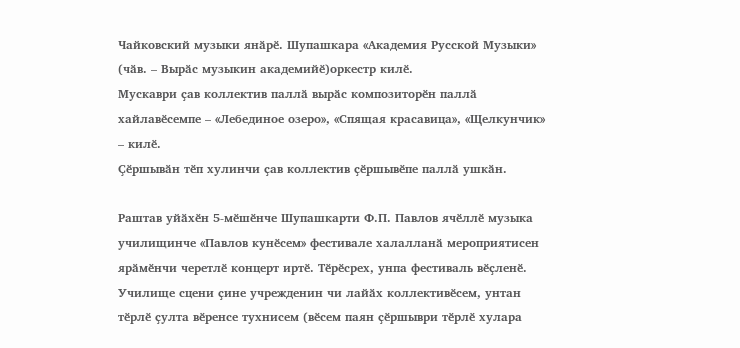Чайковский музыки янӑрӗ. Шупашкара «Академия Русской Музыки» (чӑв. – Вырӑс музыкин академийӗ)оркестр килӗ.
Мускаври ҫав коллектив паллӑ вырӑс композиторӗн паллӑ хайлавӗсемпе – «Лебединое озеро», «Спящая красавица», «Щелкунчик» – килӗ.
Ҫӗршывӑн тӗп хулинчи ҫав коллектив ҫӗршывӗпе паллӑ ушкӑн.

Раштав уйӑхӗн 5-мӗшӗнче Шупашкарти Ф.П. Павлов ячӗллӗ музыка училищинче «Павлов кунӗсем» фестивале халалланӑ мероприятисен ярӑмӗнчи черетлӗ концерт иртӗ. Тӗрӗсрех, унпа фестиваль вӗҫленӗ.
Училище сцени ҫине учрежденин чи лайӑх коллективӗсем, унтан тӗрлӗ ҫулта вӗренсе тухнисем (вӗсем паян ҫӗршыври тӗрлӗ хулара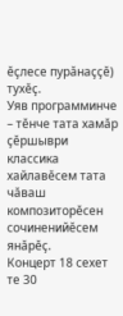ӗҫлесе пурӑнаҫҫӗ) тухӗҫ.
Уяв программинче – тӗнче тата хамӑр ҫӗршыври классика хайлавӗсем тата чӑваш композиторӗсен сочиненийӗсем янӑрӗҫ.
Концерт 18 сехет те 30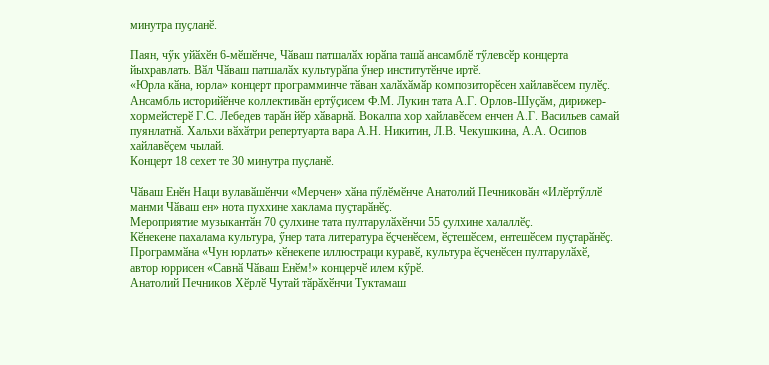минутра пуҫланӗ.

Паян, чӳк уйӑхӗн 6-мӗшӗнче, Чӑваш патшалӑх юрӑпа ташӑ ансамблӗ тӳлевсӗр концерта йыхравлать. Вӑл Чӑваш патшалӑх культурӑпа ӳнер институтӗнче иртӗ.
«Юрла кӑна, юрла» концерт программинче тӑван халӑхӑмӑр композиторӗсен хайлавӗсем пулӗҫ.
Ансамбль историйӗнче коллективӑн ертӳҫисем Ф.М. Лукин тата А.Г. Орлов-Шуҫӑм, дирижер-хормейстерӗ Г.С. Лебедев тарӑн йӗр хӑварнӑ. Вокалпа хор хайлавӗсем енчен А.Г. Васильев самай пуянлатнӑ. Хальхи вӑхӑтри репертуарта вара А.Н. Никитин, Л.В. Чекушкина, А.А. Осипов хайлавӗҫем чылай.
Концерт 18 сехет те 30 минутра пуҫланӗ.

Чӑваш Енӗн Наци вулавӑшӗнчи «Мерчен» хӑна пӳлӗмӗнче Анатолий Печниковӑн «Илӗртӳллӗ манми Чӑваш ен» нота пуххине хаклама пуҫтарӑнӗҫ.
Мероприятие музыкантӑн 70 ҫулхине тата пултарулӑхӗнчи 55 ҫулхине халаллӗҫ.
Кӗнекене пахалама культура, ӳнер тата литература ӗҫченӗсем, ӗҫтешӗсем, ентешӗсем пуҫтарӑнӗҫ. Программӑна «Чун юрлать» кӗнекепе иллюстраци куравӗ, культура ӗҫченӗсен пултарулӑхӗ, автор юррисен «Савнӑ Чӑваш Енӗм!» концерчӗ илем кӳрӗ.
Анатолий Печников Хӗрлӗ Чутай тӑрӑхӗнчи Туктамаш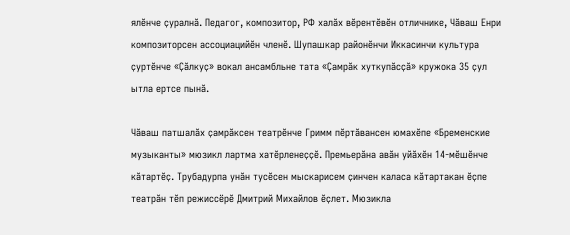ялӗнче ҫуралнӑ. Педагог, композитор, РФ халӑх вӗрентӗвӗн отличнике, Чӑваш Енри композиторсен ассоциацийӗн членӗ. Шупашкар районӗнчи Иккасинчи культура ҫуртӗнче «Ҫӑлкуҫ» вокал ансамбльне тата «Ҫамрӑк хуткупӑсҫӑ» кружока 35 ҫул ытла ертсе пынӑ.

Чӑваш патшалӑх ҫамрӑксен театрӗнче Гримм пӗртӑвансен юмахӗпе «Бременские музыканты» мюзикл лартма хатӗрленеҫҫӗ. Премьерӑна авӑн уйӑхӗн 14-мӗшӗнче кӑтартӗҫ. Трубадурпа унӑн тусӗсен мыскарисем ҫинчен каласа кӑтартакан ӗҫпе театрӑн тӗп режиссёрӗ Дмитрий Михайлов ӗҫлет. Мюзикла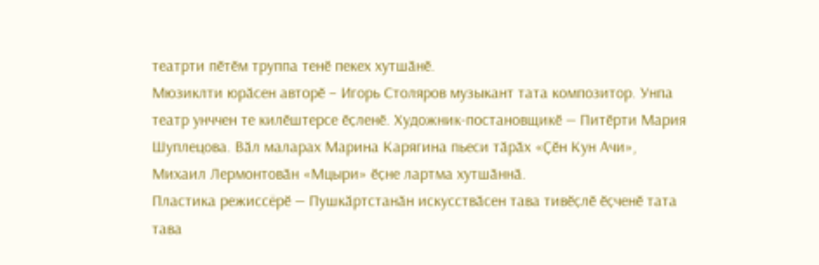театрти пӗтӗм труппа тенӗ пекех хутшӑнӗ.
Мюзиклти юрӑсен авторӗ – Игорь Столяров музыкант тата композитор. Унпа театр унччен те килӗштерсе ӗҫленӗ. Художник-постановщикӗ — Питӗрти Мария Шуплецова. Вӑл маларах Марина Карягина пьеси тӑрӑх «Ҫӗн Кун Ачи», Михаил Лермонтовӑн «Мцыри» ӗҫне лартма хутшӑннӑ.
Пластика режиссёрӗ — Пушкӑртстанӑн искусствӑсен тава тивӗҫлӗ ӗҫченӗ тата тава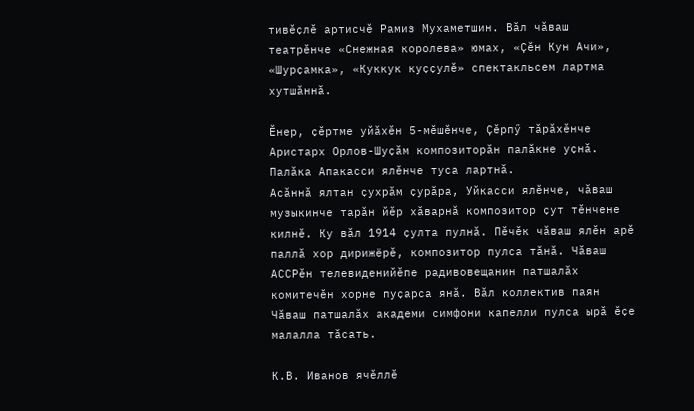тивӗҫлӗ артисчӗ Рамиз Мухаметшин. Вӑл чӑваш театрӗнче «Снежная королева» юмах, «Ҫӗн Кун Ачи», «Шурҫамка», «Куккук куҫҫулӗ» спектакльсем лартма хутшӑннӑ.

Ӗнер, ҫӗртме уйӑхӗн 5-мӗшӗнче, Ҫӗрпӳ тӑрӑхӗнче Аристарх Орлов-Шуҫӑм композиторӑн палӑкне уҫнӑ. Палӑка Апакасси ялӗнче туса лартнӑ.
Асӑннӑ ялтан ҫухрӑм ҫурӑра, Уйкасси ялӗнче, чӑваш музыкинче тарӑн йӗр хӑварнӑ композитор ҫут тӗнчене килнӗ. Ку вӑл 1914 ҫулта пулнӑ. Пӗчӗк чӑваш ялӗн арӗ паллӑ хор дирижёрӗ, композитор пулса тӑнӑ. Чӑваш АССРӗн телевиденийӗпе радивовещанин патшалӑх комитечӗн хорне пуҫарса янӑ. Вӑл коллектив паян Чӑваш патшалӑх академи симфони капелли пулса ырӑ ӗҫе малалла тӑсать.

К.В. Иванов ячӗллӗ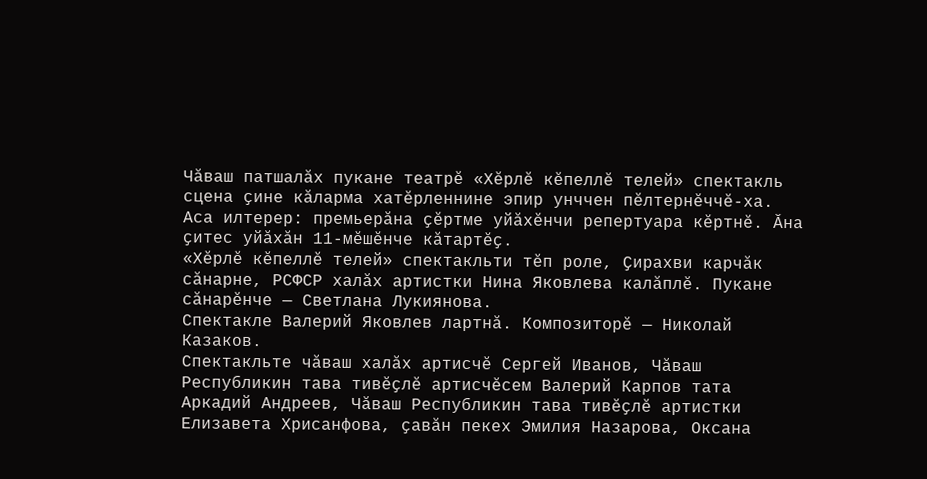Чӑваш патшалӑх пукане театрӗ «Хӗрлӗ кӗпеллӗ телей» спектакль сцена ҫине кӑларма хатӗрленнине эпир унччен пӗлтернӗччӗ-ха. Аса илтерер: премьерӑна ҫӗртме уйӑхӗнчи репертуара кӗртнӗ. Ӑна ҫитес уйӑхӑн 11-мӗшӗнче кӑтартӗҫ.
«Хӗрлӗ кӗпеллӗ телей» спектакльти тӗп роле, Ҫирахви карчӑк сӑнарне, РСФСР халӑх артистки Нина Яковлева калӑплӗ. Пукане сӑнарӗнче — Светлана Лукиянова.
Спектакле Валерий Яковлев лартнӑ. Композиторӗ — Николай Казаков.
Спектакльте чӑваш халӑх артисчӗ Сергей Иванов, Чӑваш Республикин тава тивӗҫлӗ артисчӗсем Валерий Карпов тата Аркадий Андреев, Чӑваш Республикин тава тивӗҫлӗ артистки Елизавета Хрисанфова, ҫавӑн пекех Эмилия Назарова, Оксана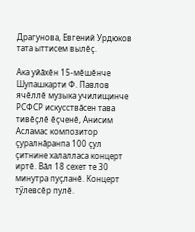Драгунова, Евгений Урдюков тата ыттисем вылӗҫ.

Ака уйӑхӗн 15-мӗшӗнче Шупашкарти Ф. Павлов ячӗллӗ музыка училищинче РСФСР искусствӑсен тава тивӗҫлӗ ӗҫченӗ, Анисим Асламас композитор ҫуралнӑранпа 100 ҫул ҫитнине халалласа концерт иртӗ. Вӑл 18 сехет те 30 минутра пуҫланӗ. Концерт тӳлевсӗр пулӗ.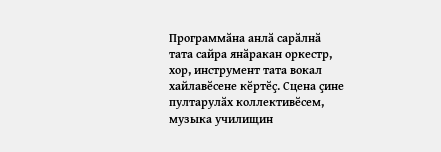Программӑна анлӑ сарӑлнӑ тата сайра янӑракан оркестр, хор, инструмент тата вокал хайлавӗсене кӗртӗҫ. Сцена ҫине пултарулӑх коллективӗсем, музыка училищин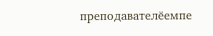преподавателӗемпе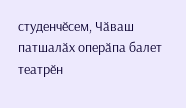студенчӗсем, Чӑваш патшалӑх оперӑпа балет театрӗн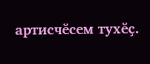артисчӗсем тухӗҫ.